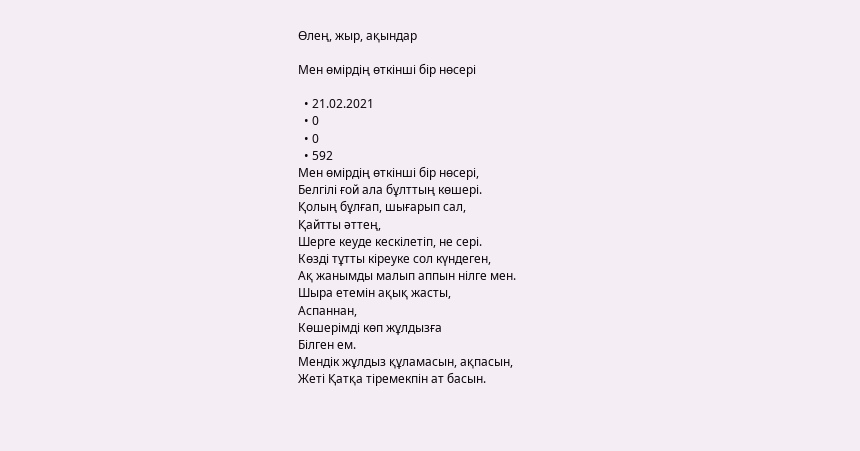Өлең, жыр, ақындар

Мен өмірдің өткінші бір нөсері

  • 21.02.2021
  • 0
  • 0
  • 592
Мен өмірдің өткінші бір нөсері,
Белгілі ғой ала бұлттың көшері.
Қолың бұлғап, шығарып сал,
Қайтты әттең,
Шерге кеуде кескілетіп, не сері.
Көзді тұтты кіреуке сол күндеген,
Ақ жанымды малып аппын нілге мен.
Шыра етемін ақық жасты,
Аспаннан,
Көшерімді көп жұлдызға
Білген ем.
Мендік жұлдыз құламасын, ақпасын,
Жеті Қатқа тіремекпін ат басын.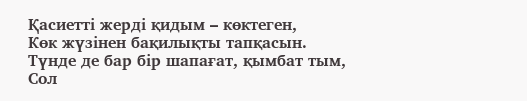Қасиетті жерді қидым – көктеген,
Көк жүзінен бақилықты тапқасын.
Түнде де бар бір шапағат, қымбат тым,
Сол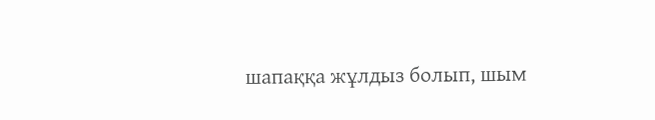шапаққа жұлдыз болып, шым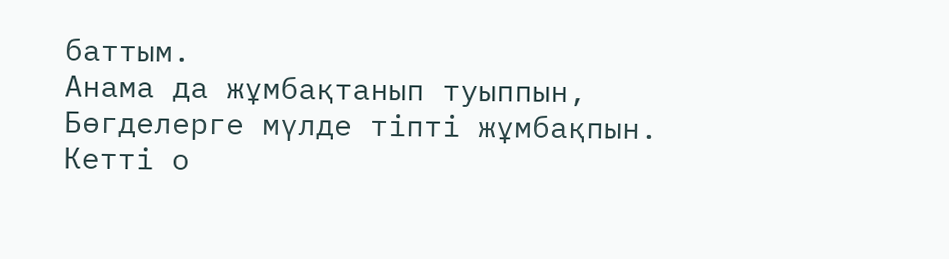баттым.
Анама да жұмбақтанып туыппын,
Бөгделерге мүлде тіпті жұмбақпын.
Кетті о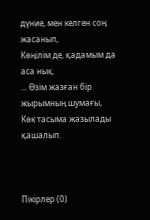дүние, мен келген соң жасанып,
Көңілім де, қадамым да аса нық.
... Өзім жазған бір жырымның шумағы,
Көк тасыма жазылады қашалып.



Пікірлер (0)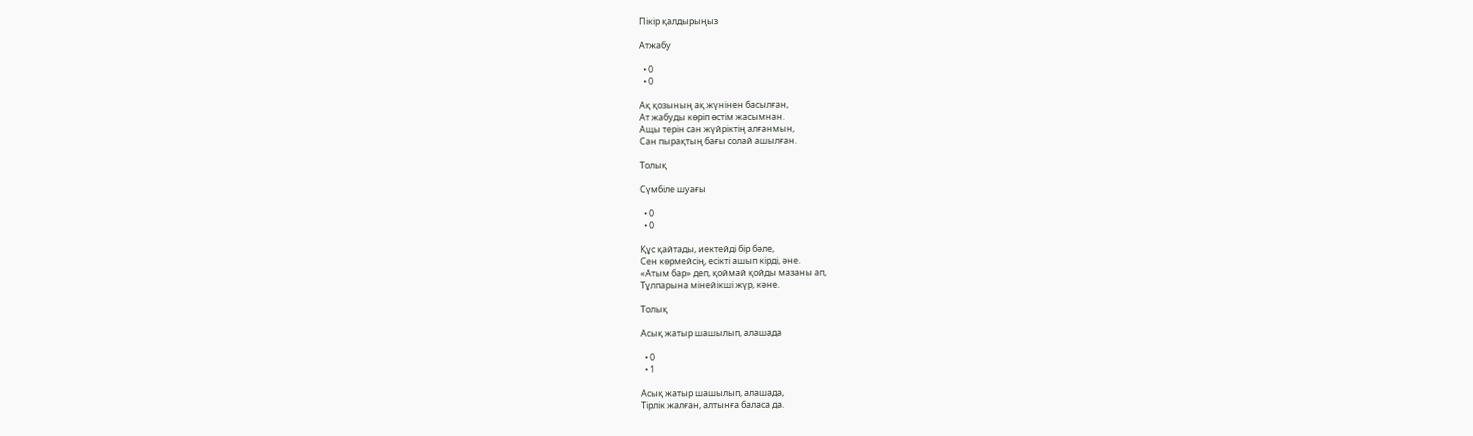Пікір қалдырыңыз

Атжабу

  • 0
  • 0

Ақ қозының ақ жүнінен басылған,
Ат жабуды көріп өстім жасымнан.
Ащы терін сан жүйріктің алғанмын,
Сан пырақтың бағы солай ашылған.

Толық

Сүмбіле шуағы

  • 0
  • 0

Құс қайтады, иектейді бір бәле,
Сен көрмейсің, есікті ашып кірді, әне.
«Атым бар» деп, қоймай қойды мазаны ап,
Тұлпарына мінейікші жүр, кәне.

Толық

Асық жатыр шашылып, алашада

  • 0
  • 1

Асық жатыр шашылып, алашада,
Тірлік жалған, алтынға баласа да.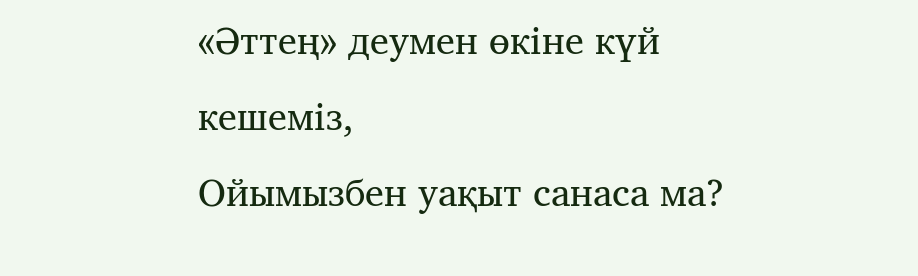«Әттең» деумен өкіне күй кешеміз,
Ойымызбен уақыт санаса ма?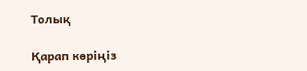Толық

Қарап көріңіз